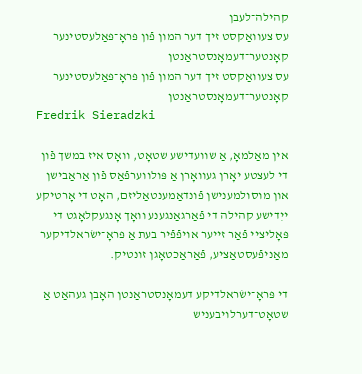קהילה־לעבן
עס צעוואַקסט זיך דער המון פֿון פּראָ־פּאַלעסטינער קאָנטער־דעמאָנסטראַנטן
עס צעוואַקסט זיך דער המון פֿון פּראָ־פּאַלעסטינער קאָנטער־דעמאָנסטראַנטן
Fredrik Sieradzki

אין מאַלמאָ, אַ שוועדישע שטאָט, וואָס איז במשך פֿון די לעצטע יאָרן געוואָרן אַ פּולווערפֿאַס פֿון אַראַבישן און מוסולמענישן פֿונדאַמענטאַליזם, האָט די אָרטיקע ייִדישע קהילה די פֿאַרגאַנגענע וואָך אָנגעקלאָגט די פּאָליציי פֿאַר זייער אויפֿפֿיר בעת אַ פּראָ־ישׂראלדיקער מאַניפֿעסטאַציע, פֿאַראַכטאָגן זונטיק.

די פּראָ־ישׂראלדיקע דעמאָנסטראַנטן האָבן געהאַט אַ שטאָט־דערלויבעניש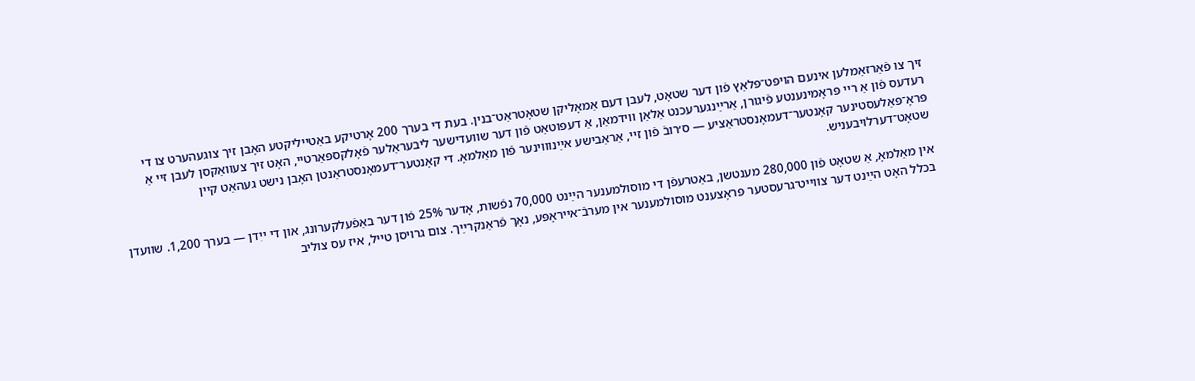זיך צו פֿאַרזאַמלען אינעם הויפּט־פּלאַץ פֿון דער שטאָט, לעבן דעם אַמאָליקן שטאָטראַט־בנין. בעת די בערך 200 אָרטיקע באַטייליקטע האָבן זיך צוגעהערט צו די רעדעס פֿון אַ ריי פּראָמינענטע פֿיגורן, אַרײַנגערעכנט אַלאַן ווידמאַן, אַ דעפּוטאַט פֿון דער שוועדישער ליבעראַלער פֿאָלקספּאַרטיי, האָט זיך צעוואַקסן לעבן זיי אַ פּראָ־פּאַלעסטינער קאָנטער־דעמאָנסטראַציע — ס׳רובֿ פֿון זיי, אַראַבישע אײַנוווינער פֿון מאַלמאָ. די קאָנטער־דעמאָנסטראַנטן האָבן נישט געהאַט קיין שטאָט־דערלויבעניש.

אין מאַלמאָ, אַ שטאָט פֿון 280,000 מענטשן, באַטרעפֿן די מוסולמענער הײַנט 70,000 נפֿשות, אָדער 25% פֿון דער באַפֿעלקערונג, און די ייִדן — בערך 1,200. שוועדן בכלל האָט הײַנט דער צווייט־גרעסטער פּראָצענט מוסולמענער אין מערבֿ־אייראָפּע, נאָך פֿראַנקרײַך. צום גרויסן טייל, איז עס צוליב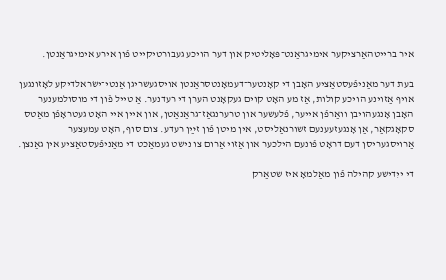איר ברייטהאַרציקער אימיגראַנט־פּאָליטיק און דער הויכע געבורטיקייט פֿון אירע אימיגראַנטן.

בעת דער מאַניפֿעסטאַציע האָבן די קאָנטער־דעמאָנטסראַנטן אויסגעשריגן אַנטי־ישׂראלדיקע לאָזונגען אויף אַזוינע הויכע קולות, אַז מע האָט קוים געקאָנט הערן די רעדנער. אַ טייל פֿון די מוסולמענער האָבן אָנגעהויבן וואַרפֿן אייער, פֿלעשער און טרערנגאַז־גראַנאַטן, און איין איי האָט געטראָפֿן מאַטס סקאָגקאַר, אַן אָנגעזעענעם זשורנאַליסט, אין מיטן פֿון זײַן רעדע. צום סוף, האָט עמעצער אַרויסגעריסן דעם דראָט פֿונעם הילכער און אַזוי אַרום צו נישט געמאַכט די מאַניפֿעסטאַציע אין גאַנצן.

די ייִדישע קהילה פֿון מאַלמאָ איז שטאַרק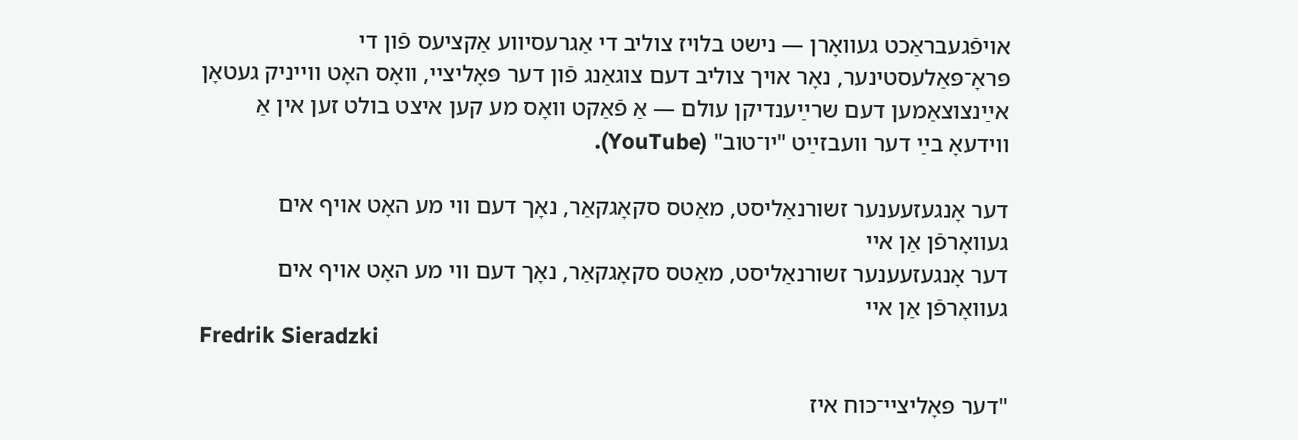אויפֿגעבראַכט געוואָרן — נישט בלויז צוליב די אַגרעסיווע אַקציעס פֿון די פּראָ־פּאַלעסטינער, נאָר אויך צוליב דעם צוגאַנג פֿון דער פּאָליציי, וואָס האָט ווייניק געטאָן אײַנצוצאַמען דעם שרײַענדיקן עולם — אַ פֿאַקט וואָס מע קען איצט בולט זען אין אַ ווידעאָ בײַ דער וועבזײַט "יו־טוב" (YouTube).

דער אָנגעזעענער זשורנאַליסט, מאַטס סקאָגקאַר, נאָך דעם ווי מע האָט אויף אים געוואָרפֿן אַן איי
דער אָנגעזעענער זשורנאַליסט, מאַטס סקאָגקאַר, נאָך דעם ווי מע האָט אויף אים געוואָרפֿן אַן איי
Fredrik Sieradzki

"דער פּאָליציי־כּוח איז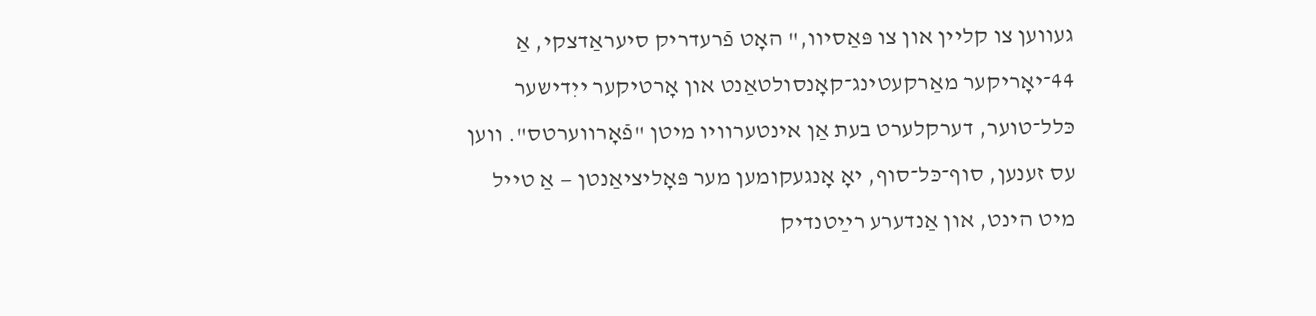געווען צו קליין און צו פּאַסיוו," האָט פֿרעדריק סיעראַדצקי, אַ 44־יאָריקער מאַרקעטינג־קאָנסולטאַנט און אָרטיקער ייִדישער כּלל־טוער, דערקלערט בעת אַן אינטערוויו מיטן "פֿאָרווערטס". ווען עס זענען, סוף־כּל־סוף, יאָ אָנגעקומען מער פּאָליציאַנטן — אַ טייל מיט הינט, און אַנדערע רײַטנדיק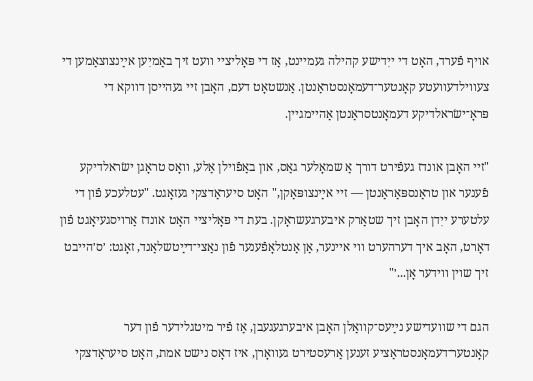אויף פֿערד, האָט די ייִדישע קהילה געמיינט, אַז די פּאָליציי וועט זיך באַמיִען אײַנצוצאַמען די צעווילדעוועטע קאָנטער־דעמאָנסטראַנטן. אַנשטאָט דעם, האָבן זיי געהייסן דווקא די פּראָ־ישׂראלדיקע דעמאָנטסראַנטן אַהיימגיין.

"זיי האָבן אונדז געפֿירט דורך אַ שמאָלער גאַס, און באַפֿוילן אַלע, וואָס טראָגן ישׂראלדיקע פֿענער און טראַנספּאַראַנטן — זיי אײַנצופּאַקן," האָט סיעראַדצקי געזאָגט. "עטלעכע פֿון די עלטערע ייִדן האָבן זיך שטאַרק איבערגעשראָקן. בעת די פּאָליציי האָט אונדז אַרויסגעיאָגט פֿון דאָרט, האָב איך דערהערט ווי איינער, אַן אַנטלאָפֿענער פֿון נאַצי־דײַטשלאַנד, זאָגט: ׳ס׳הייבט זיך שוין ווידער אָן...׳"

הגם די שוועדישע נײַעס־קוואַלן האָבן איבערגעגעבן, אַז פֿיר מיטגלידער פֿון דער קאָנטער־דעמאָנסטראַציע זענען אַרעסטירט געוואָרן, איז דאָס נישט אמת, האָט סיעראַדצקי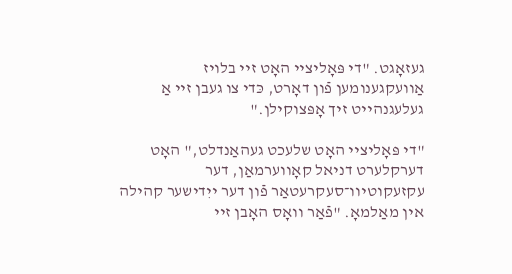געזאָגט. "די פּאָליציי האָט זיי בלויז אַוועקגענומען פֿון דאָרט, כּדי צו געבן זיי אַ געלעגנהייט זיך אָפּצוקילן."

"די פּאָליציי האָט שלעכט געהאַנדלט," האָט דערקלערט דניאל קאָווערמאַן, דער עקזעקוטיוו־סעקרעטאַר פֿון דער ייִדישער קהילה אין מאַלמאָ. "פֿאַר וואָס האָבן זיי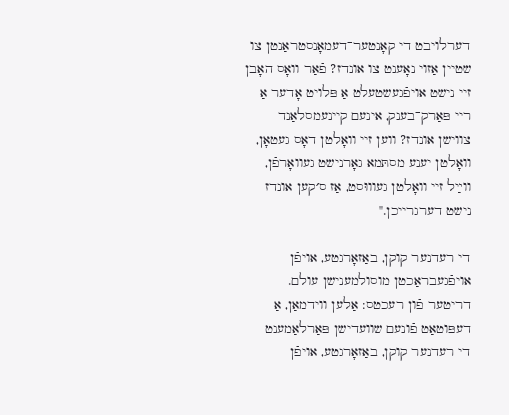דערלויבט די קאָנטער־דעמאָנסטראַנטן צו שטיין אַזוי נאָענט צו אונדז? פֿאַר וואָס האָבן זיי נישט אויפֿגעשטעלט אַ פּלויט אָדער אַ ריי פּאַרק־בענק, אינעם קיינעמסלאַנד צווישן אונדז? ווען זיי וואָלטן דאָס געטאָן, וואָלטן יענע מסתּמא גאָרנישט געוואָרפֿן, ווײַל זיי וואָלטן געוווּסט, אַז ס׳קען אונדז נישט דערגרייכן."

די רעדנער קוקן, באַזאָרגטע, אויפֿן אויפֿגעבראַכטן מוסולמענישן עולם. דריטער פֿון רעכטס: אַלען ווידמאַן, אַ דעפּוטאַט פֿונעם שוועדישן פּאַרלאַמענט
די רעדנער קוקן, באַזאָרגטע, אויפֿן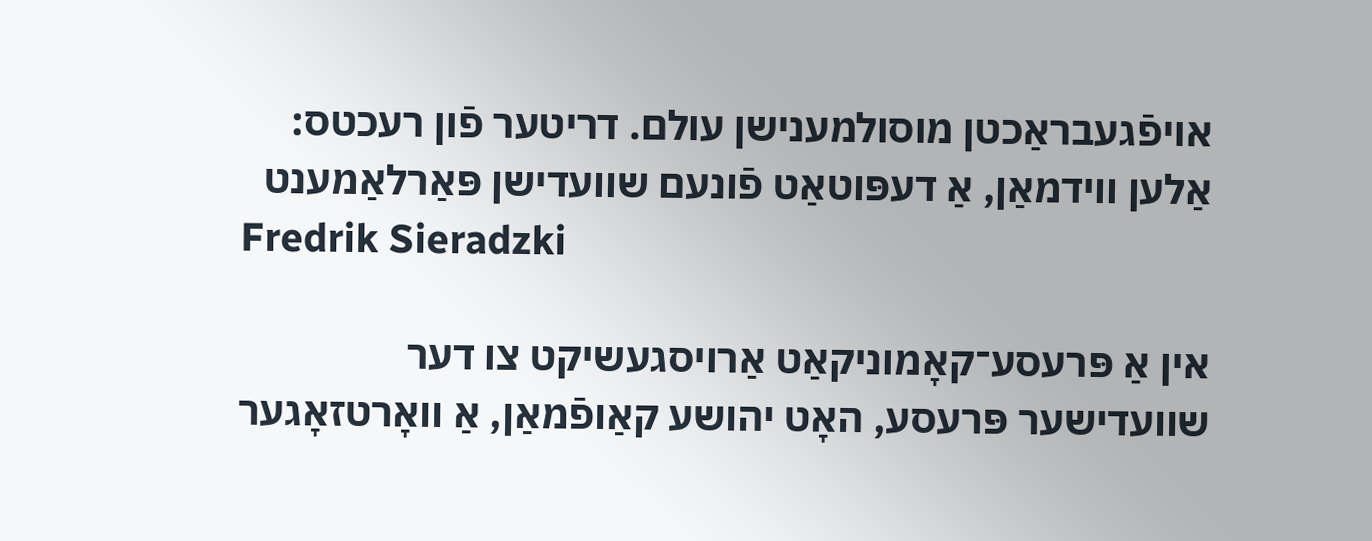אויפֿגעבראַכטן מוסולמענישן עולם. דריטער פֿון רעכטס: אַלען ווידמאַן, אַ דעפּוטאַט פֿונעם שוועדישן פּאַרלאַמענט
Fredrik Sieradzki

אין אַ פּרעסע־קאָמוניקאַט אַרויסגעשיקט צו דער שוועדישער פּרעסע, האָט יהושע קאַופֿמאַן, אַ וואָרטזאָגער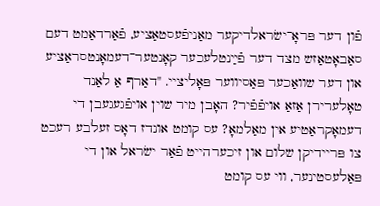פֿון דער פּראָ־ישׂראלדיקער מאַניפֿעסטאַציע, פֿאַרדאַמט דעם סאַבאָטאַזש מצד דער פֿײַנטלעכער קאָנטער־דעמאָנטסראַציע און דער שוואַכער פּאַסיווער פּאָליציי. "דאַרף אַ לאַנד טאָלערירן אַזאַ אויפֿפֿיר? האָבן מיר שוין אויפֿגעגעבן די דעמאָקראַטיע אין מאַלמאָ? עס קומט אונדז דאָס זעלבע רעכט צו פּריידיקן שלום און זיכערהייט פֿאַר ישׂראל און די פּאַלעסטינער, ווי עס קומט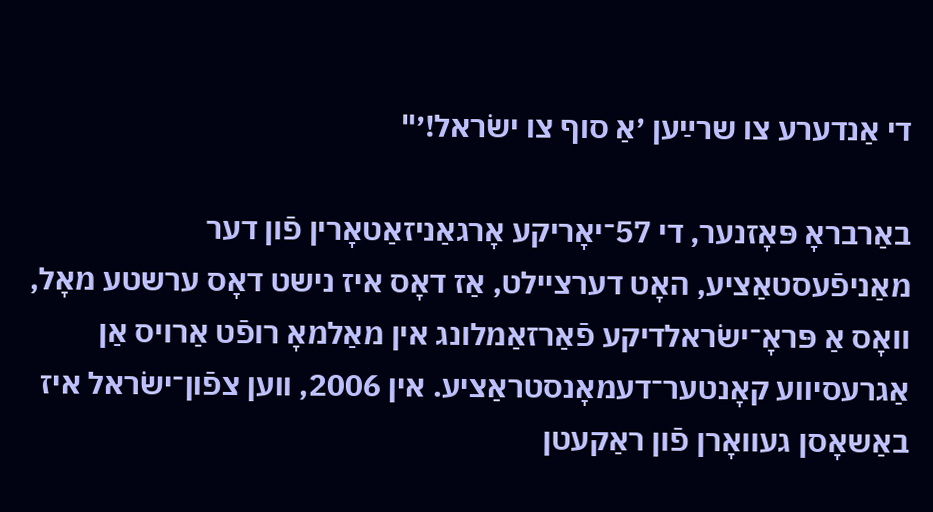די אַנדערע צו שרײַען ׳אַ סוף צו ישׂראל!׳"

באַרבראָ פּאָזנער, די 57־יאָריקע אָרגאַניזאַטאָרין פֿון דער מאַניפֿעסטאַציע, האָט דערציילט, אַז דאָס איז נישט דאָס ערשטע מאָל, וואָס אַ פּראָ־ישׂראלדיקע פֿאַרזאַמלונג אין מאַלמאָ רופֿט אַרויס אַן אַגרעסיווע קאָנטער־דעמאָנסטראַציע. אין 2006, ווען צפֿון־ישׂראל איז באַשאָסן געוואָרן פֿון ראַקעטן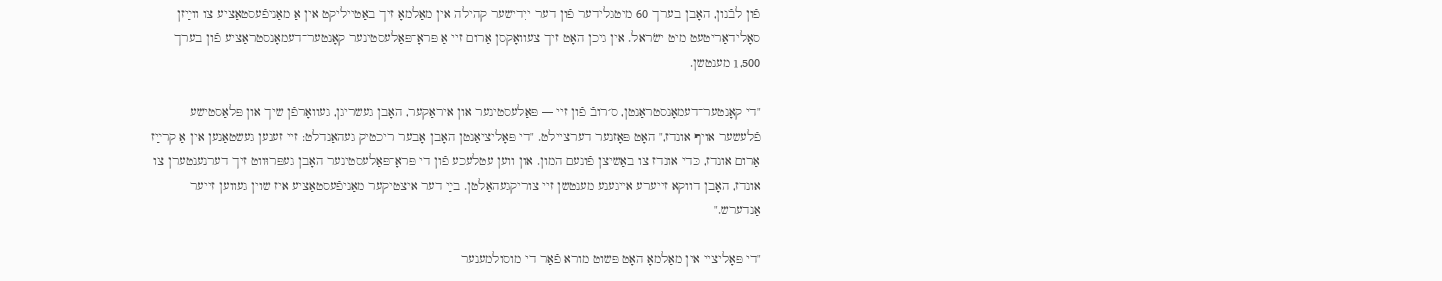פֿון לבֿנון, האָבן בערך 60 מיטגלידער פֿון דער ייִדישער קהילה אין מאַלמאָ זיך באַטייליקט אין אַ מאַניפֿעסטאַציע צו ווײַזן סאָלידאַריטעט מיט ישׂראל. אין גיכן האָט זיך צעוואָקסן אַרום זיי אַ פּראָ־פּאַלעסטינער קאָנטער־דעמאָנסטראַציע פֿון בערך 1,500 מענטשן.

"די קאָנטער־דעמאָנסטראַנטן, ס׳רובֿ פֿון זיי — פּאַלעסטינער און איראַקער, האָבן געשריגן, געוואָרפֿן שיך און פּלאַסטישע פֿלעשער אויף אונדז," האָט פּאָזנער דערציילט. "די פּאָליציאַנטן האָבן אָבער ריכטיק געהאַנדלט: זיי זענען געשטאַנען אין אַ קרײַז אַרום אונדז, כּדי אונדז צו באַשיצן פֿונעם המון. און ווען עטלעכע פֿון די פּראָ־פּאַלעסטינער האָבן געפּרוּווט זיך דערנענטערן צו אונדז, האָבן דווקא זייערע אייגענע מענטשן זיי צוריקגעהאַלטן. בײַ דער איצטיקער מאַניפֿעסטאַציע איז שוין געווען זייער אַנדערש."

"די פּאָליציי אין מאַלמאָ האָט פּשוט מורא פֿאַר די מוסולמענער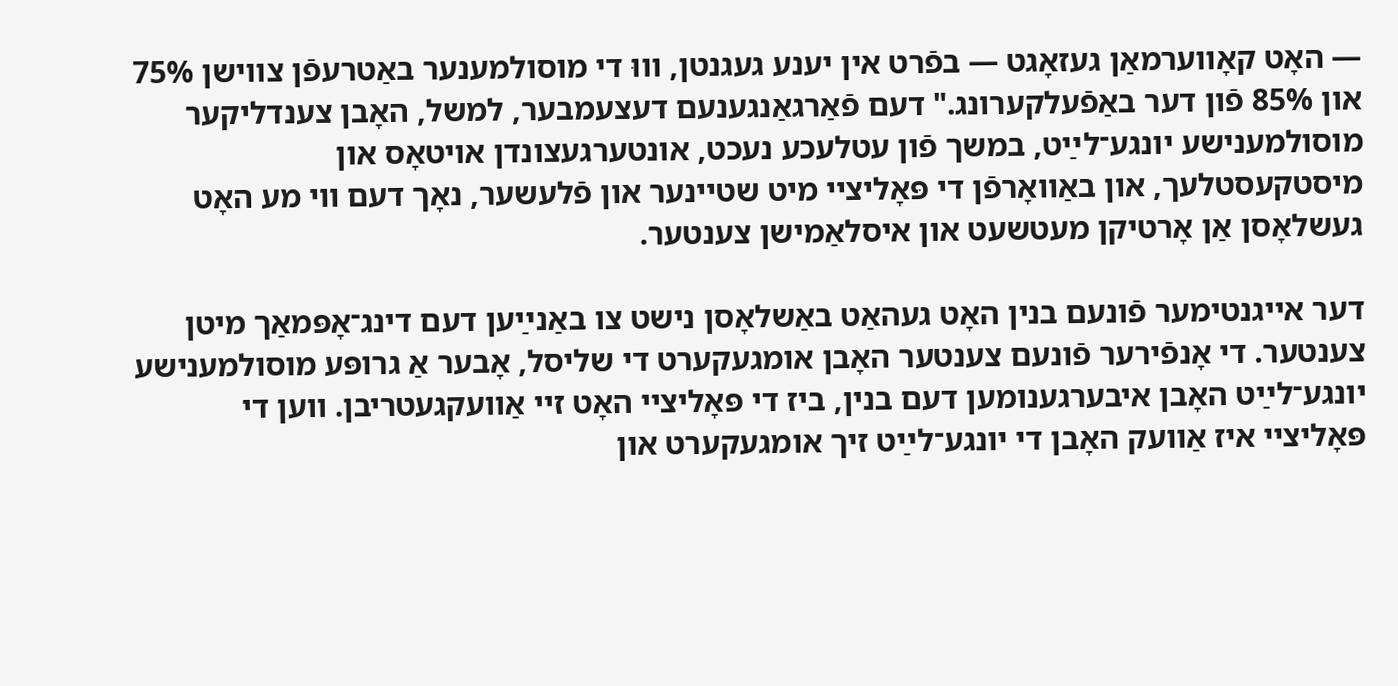— האָט קאָווערמאַן געזאָגט — בפֿרט אין יענע געגנטן, וווּ די מוסולמענער באַטרעפֿן צווישן 75% און 85% פֿון דער באַפֿעלקערונג." דעם פֿאַרגאַנגענעם דעצעמבער, למשל, האָבן צענדליקער מוסולמענישע יונגע־לײַט, במשך פֿון עטלעכע נעכט, אונטערגעצונדן אויטאָס און מיסטקעסטלעך, און באַוואָרפֿן די פּאָליציי מיט שטיינער און פֿלעשער, נאָך דעם ווי מע האָט געשלאָסן אַן אָרטיקן מעטשעט און איסלאַמישן צענטער.

דער אייגנטימער פֿונעם בנין האָט געהאַט באַשלאָסן נישט צו באַנײַען דעם דינג־אָפּמאַך מיטן צענטער. די אָנפֿירער פֿונעם צענטער האָבן אומגעקערט די שליסל, אָבער אַ גרופּע מוסולמענישע יונגע־לײַט האָבן איבערגענומען דעם בנין, ביז די פּאָליציי האָט זיי אַוועקגעטריבן. ווען די פּאָליציי איז אַוועק האָבן די יונגע־לײַט זיך אומגעקערט און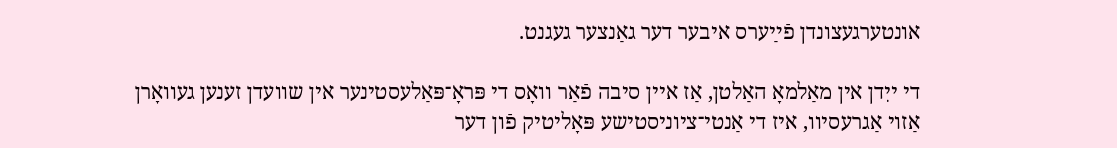אונטערגעצונדן פֿײַערס איבער דער גאַנצער געגנט.

די ייִדן אין מאַלמאָ האַלטן, אַז איין סיבה פֿאַר וואָס די פּראָ־פּאַלעסטינער אין שוועדן זענען געוואָרן אַזוי אַגרעסיוו, איז די אַנטי־ציוניסטישע פּאָליטיק פֿון דער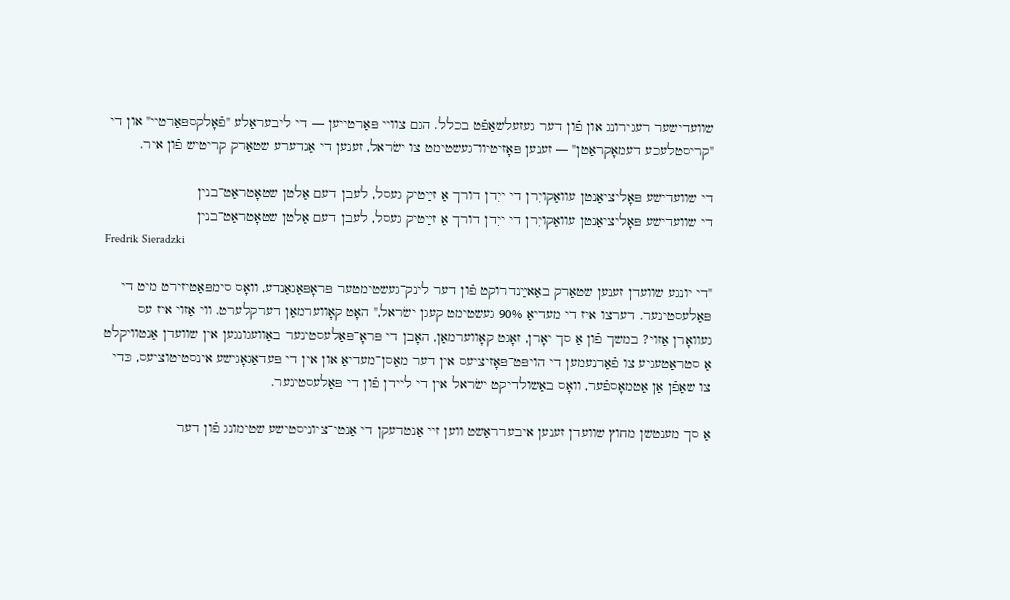שוועדישער רעגירונג און פֿון דער געזעלשאַפֿט בכלל. הגם צוויי פּאַרטייען — די ליבעראַלע "פֿאָלקספּאַרטיי" און די "קריסטלעכע דעמאָקראַטן" — זענען פּאָזיטיוו־געשטימט צו ישׂראל, זענען די אַנדערע שטאַרק קריטיש פֿון איר.

די שוועדישע פּאָליציאַנטן עוואַקויִרן די ייִדן דורך אַ זײַטיק געסל, לעבן דעם אַלטן שטאָטראַט־בנין
די שוועדישע פּאָליציאַנטן עוואַקויִרן די ייִדן דורך אַ זײַטיק געסל, לעבן דעם אַלטן שטאָטראַט־בנין
Fredrik Sieradzki

"די יונגע שוועדן זענען שטאַרק באַאײַנדרוקט פֿון דער לינק־געשטימטער פּראָפּאַגאַנדע, וואָס סימפּאַטיזירט מיט די פּאַלעסטינער. דערצו איז די מעדיאַ 90% געשטימט קעגן ישׂראל," האָט קאָווערמאַן דערקלערט. ווי אַזוי איז עס געוואָרן אַזוי? במשך פֿון אַ סך יאָרן, זאָגט קאָווערמאַן, האָבן די פּראָ־פּאַלעסטינער באַוועגונגען אין שוועדן אַנטוויקלט אַ סטראַטעגיע צו פֿאַרנעמען די הויפּט־פּאָזיציעס אין דער מאַסן־מעדיאַ און אין די פּעדאַגאָגישע אינסטיטוציעס, כּדי צו שאַפֿן אַן אַטמאָספֿער, וואָס באַשולדיקט ישׂראל אין די ליידן פֿון די פּאַלעסטינער.

אַ סך מענטשן מחוץ שוועדן זענען איבערראַשט ווען זיי אַנטדעקן די אַנטי־ציוניסטישע שטימונג פֿון דער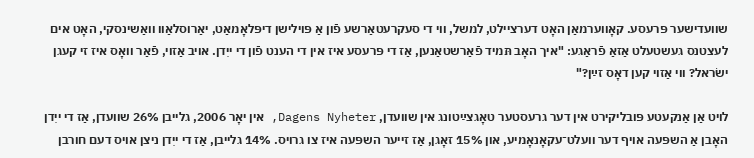שוועדישער פּרעסע. קאָווערמאַן האָט דערציילט, למשל, ווי די סעקרעטאַרשע פֿון אַ פּוילישן דיפּלאָמאַט, יאַרוסלאַוו וואַשינסקי, האָט אים לעצטנס געשטעלט אַזאַ פֿראַגע: "איך האָב תּמיד פֿאַרשטאַנען, אַז די פּרעסע איז אין די הענט פֿון די ייִדן. אויב אַזוי, פֿאַר וואָס איז זי קעגן ישׂראל? ווי אַזוי קען דאָס זײַן?"

לויט אַן אַנקעטע פּובליקירט אין דער גרעסטער טאָגצײַטונג אין שוועדן, Dagens Nyheter, אין יאָר 2006, גלייבן 26% שוועדן, אַז די ייִדן האָבן אַ השפּעה אויף דער וועלט־עקאָנאָמיע, און 15% זאָגן, אַז זייער השפּעה איז צו גרויס. 14% גלייבן, אַז די ייִדן ניצן אויס דעם חורבן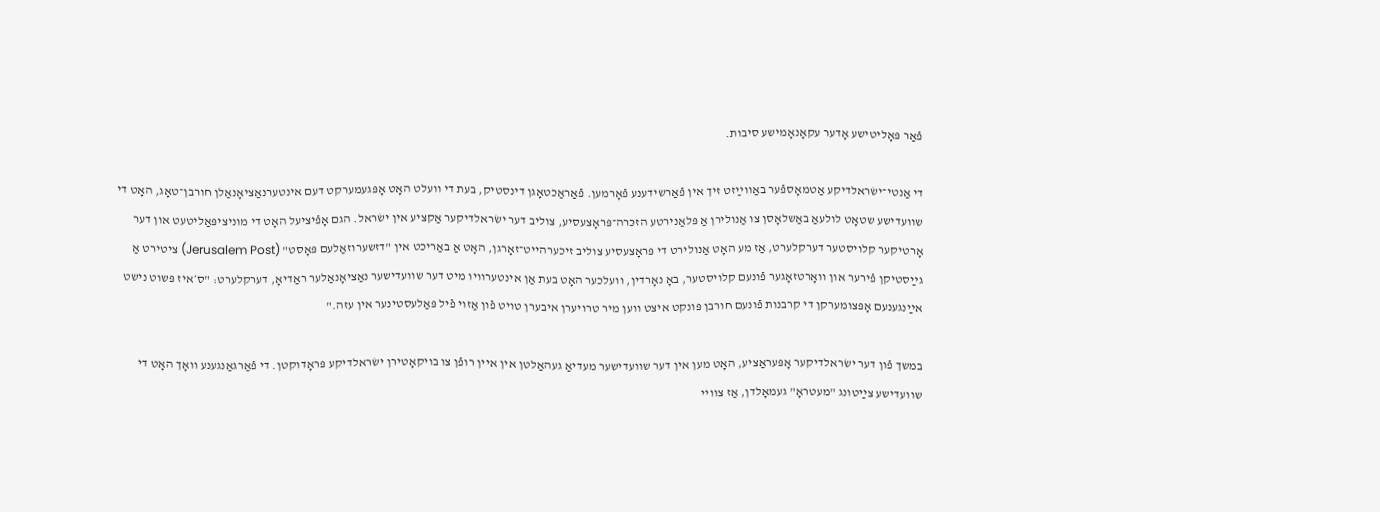פֿאַר פּאָליטישע אָדער עקאָנאָמישע סיבות.

די אַנטי־ישׂראלדיקע אַטמאָספֿער באַווײַזט זיך אין פֿאַרשידענע פֿאָרמען. פֿאַראַכטאָגן דינסטיק, בעת די וועלט האָט אָפּגעמערקט דעם אינטערנאַציאָנאַלן חורבן־טאָג, האָט די שוועדישע שטאָט לולעאַ באַשלאָסן צו אַנולירן אַ פּלאַנירטע הזכּרה־פּראָצעסיע, צוליב דער ישׂראלדיקער אַקציע אין ישׂראל. הגם אָפֿיציעל האָט די מוניציפּאַליטעט און דער אָרטיקער קלויסטער דערקלערט, אַז מע האָט אַנולירט די פּראָצעסיע צוליב זיכערהייט־זאָרגן, האָט אַ באַריכט אין "דזשערוזאַלעם פּאָסט" (Jerusalem Post) ציטירט אַ גײַסטיקן פֿירער און וואָרטזאָגער פֿונעם קלויסטער, באָ נאָרדין, וועלכער האָט בעת אַן אינטערוויו מיט דער שוועדישער נאַציאָנאַלער ראַדיאָ, דערקלערט: "ס׳איז פּשוט נישט אײַנגענעם אָפּצומערקן די קרבנות פֿונעם חורבן פּונקט איצט ווען מיר טרויערן איבערן טויט פֿון אַזוי פֿיל פּאַלעסטינער אין עזה."

במשך פֿון דער ישׂראלדיקער אָפּעראַציע, האָט מען אין דער שוועדישער מעדיאַ געהאַלטן אין איין רופֿן צו בויקאָטירן ישׂראלדיקע פּראָדוקטן. די פֿאַרגאַנגענע וואָך האָט די שוועדישע צײַטונג "מעטראָ" געמאָלדן, אַז צוויי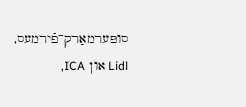סופּערמאַרק־פֿירמעס, Lidl און ICA,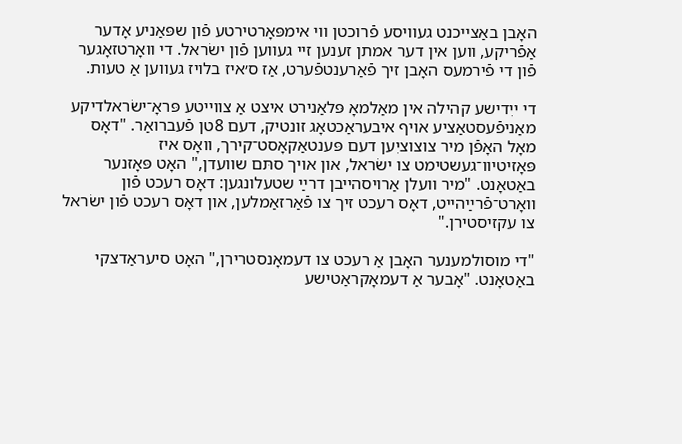האָבן באַצייכנט געוויסע פֿרוכטן ווי אימפּאָרטירטע פֿון שפּאַניע אָדער אַפֿריקע, ווען אין דער אמתן זענען זיי געווען פֿון ישׂראל. די וואָרטזאָגער פֿון די פֿירמעס האָבן זיך פֿאַרענטפֿערט, אַז ס׳איז בלויז געווען אַ טעות.

די ייִדישע קהילה אין מאַלמאָ פּלאַנירט איצט אַ צווייטע פּראָ־ישׂראלדיקע מאַניפֿעסטאַציע אויף איבעראַכטאָג זונטיק, דעם 8טן פֿעברואַר. "דאָס מאָל האָפֿן מיר צוצוציִען דעם פּענטאַקאָסט־קירך, וואָס איז פּאָזיטיוו־געשטימט צו ישׂראל, און אויך סתּם שוועדן," האָט פּאָזנער באַטאָנט. "מיר וועלן אַרויסהייבן דרײַ שטעלונגען: דאָס רעכט פֿון וואָרט־פֿרײַהייט, דאָס רעכט זיך צו פֿאַרזאַמלען, און דאָס רעכט פֿון ישׂראל צו עקזיסטירן."

"די מוסולמענער האָבן אַ רעכט צו דעמאָנסטרירן," האָט סיעראַדצקי באַטאָנט. "אָבער אַ דעמאָקראַטישע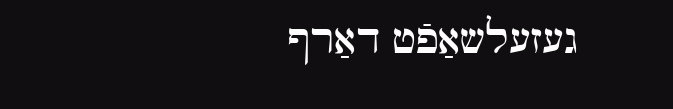געזעלשאַפֿט דאַרף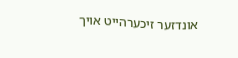אונדזער זיכערהייט אויך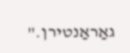גאַראַנטירן."